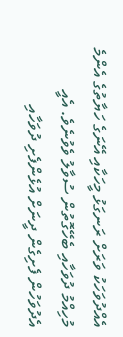އެއްދުވަހަކު ވަރަށް ރަނގަޅު މީހަކާއި އޭނަގެ ހަޔާތުގެ އެންމެ މުހިއްމު ދުވަހާއި ބެހޭގޮތުން ސުވާލު ވެވުނެވެ. އެއީ އެދުވަހުން ފެށިގެން ދީނަށް އުޅެންފެށި ދުވަހާއި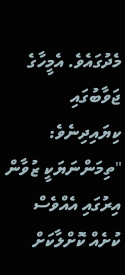މެދުގައެވެ. އެމީހާގެ ޖަވާބުގައި ކިޔައިދިނެވެ:
"ތިމަންނަޔަކީ ޒުވާން އިރުގައި އެއްވެސް ކުށެއް ކޮށްލާކަށް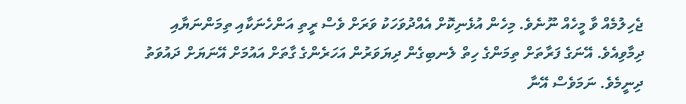ޖެހިލުމެއް ވާ މީހެއް ނޫނެވެ. މިހެން އުޅެނިކޮށް އެއްދުވަހަކު ވަރަށް ވެސް ރީތި އަންހެނަކާއި ތިމަންނަޔާއި ދިމާވިއެވެ. އޭނަގެ ފަރާތަށް ތިމަންގެ ހިތް ލެނބިގެން ދިޔަވަރުން އަހަރެންގެ ގާތަށް އައުމަށް އޭނަޔަށް ދައުވަތު ދިނީމެވެ. ނަމަވެސް އޭނާ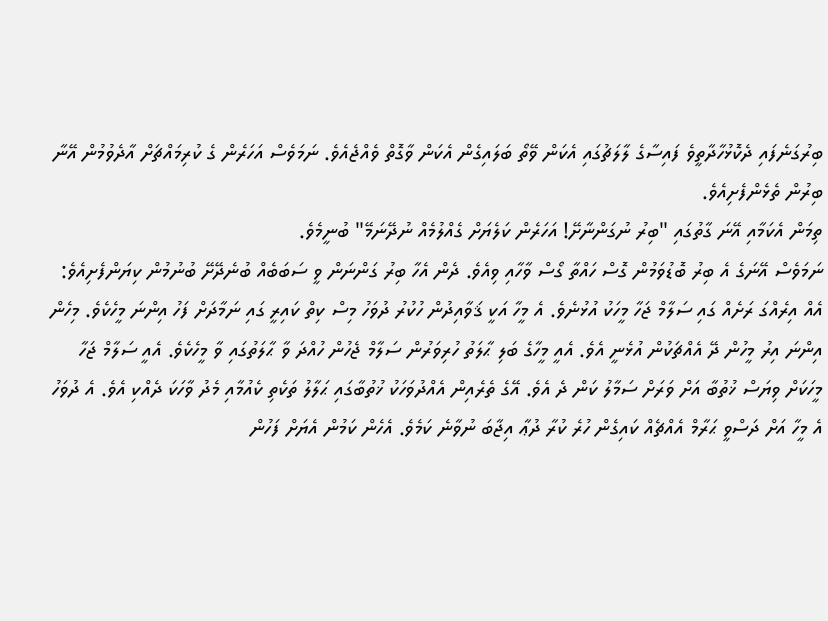ބިރުގަނެފައި ދެކޮޅުހާދާތީވެ ފައިސާގެ ލާލަޗުގައި އެކަން ވޭތޯ ބަލައިގެން އެކަން ވާގޮތް ވެއްޖެއެވެ. ނަމަވެސް އަހަރެން ގެ ކުރިމައްޗަށް އާދެވުމުން އޭނާ ބިރުން ތެޅެންފެށިއެވެ.
ތިމަން އެކަމާއި އޭނަ ގާތުގައި "ބިރު ނުގަންނާށޭ! އަހަރެން ކަލެޔަށް ގެއްލުމެއް ނުދޭނަމޭ" ބުނީމެވެ.
ނަމަވެސް އޭނަގެ އެ ބިރު ބޮޑުވަމުން ގޮސް ހައްތާ ގޯސް ވާހާއި ވިއެވެ. ދެން އެހާ ބިރު ގަންނަން ވީ ސަބަބެއް ބުނެދޭށޭ ބުނުމުން ކިޔަންފެށިއެވެ:
އެއް އިރެއްގަ ރަށެއް ގައި ސަލާމް ޖަހާ މީހަކު އުޅުނެވެ. އެ މީހާ އަކީ ޤަވާއިދުން ހުކުރު ދުވަހު މިސް ކިތް ކައިރީ ގައި ނަމާދަށް ފަހު އިންނަ މީހެކެވެ. މިހެން އިންނަ އިރު މީހުން ދޭ އެއްޗަކުން އުޅެނީ އެވެ. އެއީ މީހާގެ ބަލި ޙާލަތު ހުރިވަރުން ސަލާމް ޖެހުން ހުއްދަ ވާ ޙާލަތުގައި ވާ މީހެކެވެ. އެއީ ސަލާމް ޖަހާ މީހަކަށް ވިޔަސް ޚުތުބާ އަށް ވަރަށް ސަމާލު ކަން ދެ އެވެ. އޭގެ ތެރެއިން އެއްދުވަހަކު ޚުތުބާގައި ޙަލާލު ތަކެތި ކެއުމާއި މެދު ވާހަކަ ދެއްކި އެވެ. އެ ދުވަހު އެ މީހާ އަށް ދަސްވީ ޙަރާމް އެއްޗެއް ކައިގެން ހުރެ ކުރާ ދުޢާ އިޖާބަ ނުވާނެ ކަމެވެ. އެހެން ކަމުން އެޔަށް ފަހުން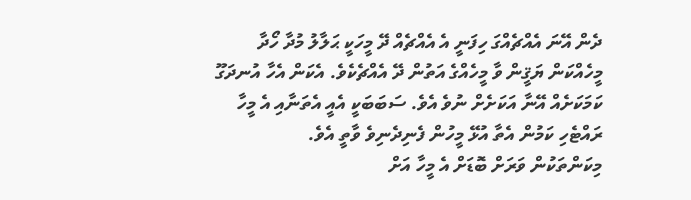ދެން އޭނަ އެއްޗެއްގަ ހިފަނީ އެ އެއްޗެއް ދޭ މީހަކީ ޙަލާލު މުދާ ހޯދާ މީހެއްކަން ޔަޤީން ވާ މީހެއްގެ އަތުން ދޭ އެއްޗެކެވެ. އެކަން އެހާ އުނދަގޫ ކަމަކަށެއް އޭނާ އަކަށެށް ނުވެ އެވެ. ސަބަބަކީ އެއީ އެތަނާއި އެ މީހާ ރައްޓެހި ކަމުން އެތާ އުޅޭ މީހުން ފެނިދެނިވެ ވާތީ އެވެ.
މިކަންތަކުން ވަރަށް ބޮޑަށް އެ މީހާ އަށް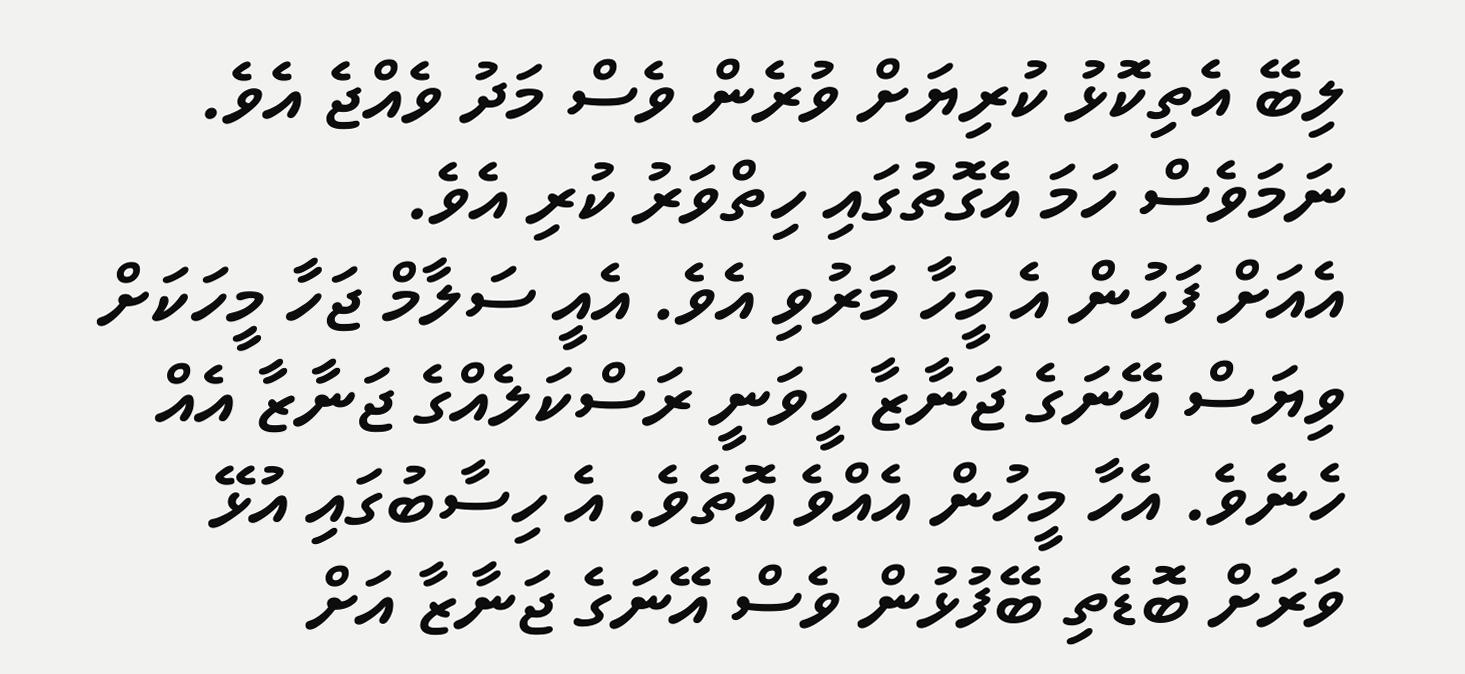ލިބޭ އެތިކޮޅު ކުރިޔަށް ވުރެން ވެސް މަދު ވެއްޖެ އެވެ. ނަމަވެސް ހަމަ އެގޮތުގައި ހިތްވަރު ކުރި އެވެ.
އެއަށް ފަހުން އެ މީހާ މަރުވި އެވެ. އެއީ ސަލާމް ޖަހާ މީހަކަށް ވިޔަސް އޭނަގެ ޖަނާޒާ ހީވަނީ ރަސްކަލެއްގެ ޖަނާޒާ އެއް ހެނެވެ. އެހާ މީހުން އެއްވެ އޮތެވެ. އެ ހިސާބުގައި އުޅޭ ވަރަށް ބޮޑެތި ބޭފުޅުން ވެސް އޭނަގެ ޖަނާޒާ އަށް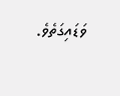ވަޑައިގަތެވެ.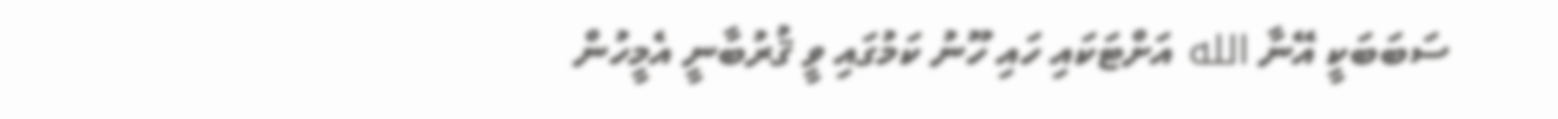ސަބަބަކީ އޭނާ الله އަށްޓަކައި ހައި ހޫނު ކަމުގައި ވީ ޤުރުބާނީ އެމީހުން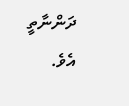ދަންނާތީ އެވެ.